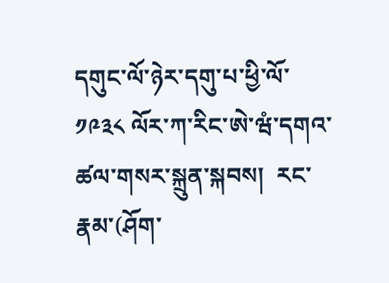དགུང་ལོ་ཉེར་དགུ་པ་ཕྱི་ལོ་༡༩༣༨ ལོར་ཀ་རིང་ཨེ་ཝཾ་དགའ་ཚལ་གསར་སྐྲུན་སྐབས།  རང་རྣམ་(ཤོག་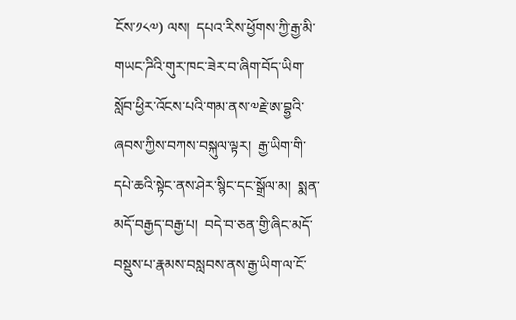ངོས་༡༨༧) ལས།  དཔའ་རིས་ཕྱོགས་ཀྱི་རྒྱ་མི་གཡང་ཌིའི་གུར་ཁང་ཟེར་བ་ཞིག་བོད་ཡིག་སློབ་ཕྱིར་འོངས་པའི་གམ་ནས་༧རྗེ་ཨ་བྷྱའི་ཞབས་ཀྱིས་བཀས་བསྐུལ་ལྟར།  རྒྱ་ཡིག་གི་དཔེ་ཆའི་སྟེང་ནས་ཤེར་སྙིང་དང་སྒྲོལ་མ།  སྨན་མདོ་བརྒྱད་བརྒྱ་པ།  བདེ་བ་ཅན་གྱི་ཞིང་མདོ་བསྡུས་པ་རྣམས་བསླབས་ནས་རྒྱ་ཡིག་ལ་ངོ་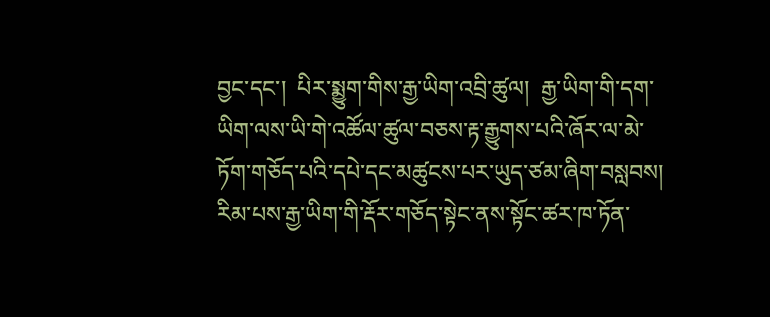བྱང་དང་།  པིར་སྨྱུག་གིས་རྒྱ་ཡིག་འབྲི་ཚུལ།  རྒྱ་ཡིག་གི་དག་ཡིག་ལས་ཡི་གེ་འཚོལ་ཚུལ་བཅས་རྟ་རྒྱུགས་པའི་ཞོར་ལ་མེ་ཏོག་གཅོད་པའི་དཔེ་དང་མཚུངས་པར་ཡུད་ཙམ་ཞིག་བསླབས།  རིམ་པས་རྒྱ་ཡིག་གི་རྡོར་གཅོད་སྟེང་ནས་སྟོང་ཚར་ཁ་ཏོན་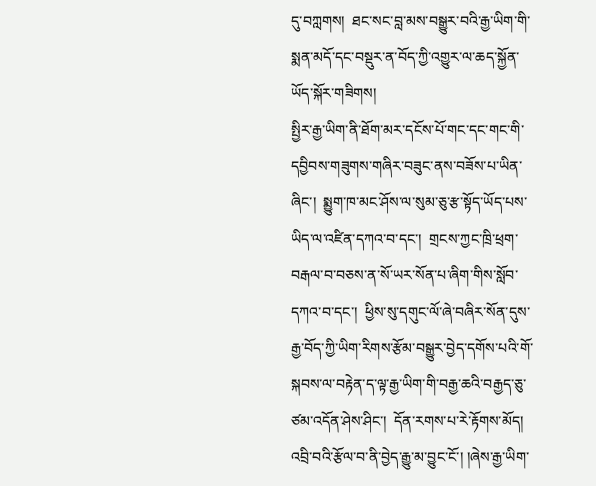དུ་བཀླགས།  ཐང་སང་བླ་མས་བསྒྱུར་བའི་རྒྱ་ཡིག་གི་སྨན་མདོ་དང་བསྡུར་ན་བོད་ཀྱི་འགྱུར་ལ་ཆད་སྐྱོན་ཡོད་སྐོར་གཟིགས།
སྤྱིར་རྒྱ་ཡིག་ནི་ཐོག་མར་དངོས་པོ་གང་དང་གང་གི་དབྱིབས་གཟུགས་གཞིར་བཟུང་ནས་བཟོས་པ་ཡིན་ཞིང་།  སྨྱུག་ཁ་མང་ཤོས་ལ་སུམ་ཅུ་རྩ་སྟོད་ཡོད་པས་ཡིད་ལ་འཛིན་དཀའ་བ་དང་།  གྲངས་ཀྱང་ཁྲི་ཕྲག་བརྒལ་བ་བཅས་ན་སོ་ཡར་སོན་པ་ཞིག་གིས་སློབ་དཀའ་བ་དང་།  ཕྱིས་སུ་དགུང་ལོ་ཞེ་བཞིར་སོན་དུས་རྒྱ་བོད་ཀྱི་ཡིག་རིགས་རྩོམ་བསྒྱུར་བྱེད་དགོས་པའི་གོ་སྐབས་ལ་བརྟེན་ད་ལྟ་རྒྱ་ཡིག་གི་བརྒྱ་ཆའི་བརྒྱད་ཅུ་ཙམ་འདོན་ཤེས་ཤིང་།  དོན་རགས་པ་རེ་རྟོགས་མོད།  འབྲི་བའི་རྩོལ་བ་ནི་བྱེད་རྒྱུ་མ་བྱུང་ངོ་། །ཞེས་རྒྱ་ཡིག་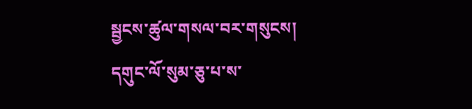སྦྱངས་ཚུལ་གསལ་བར་གསུངས།
དགུང་ལོ་སུམ་ཅུ་པ་ས་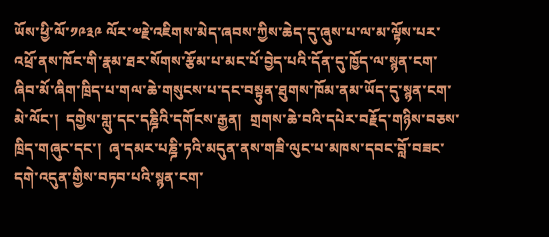ཡོས་ཕྱི་ལོ་༡༩༣༩ ལོར་༧རྗེ་འཇིགས་མེད་ཞབས་ཀྱིས་ཆེད་དུ་ཞུས་པ་ལ་མ་ལྟོས་པར་འཕྲོ་ནས་ཁོང་གི་རྣམ་ཐར་སོགས་རྩོམ་པ་མང་པོ་བྱེད་པའི་དོན་དུ་ཁྱོད་ལ་སྙན་ངག་ཞིབ་མོ་ཞིག་ཁྲིད་པ་གལ་ཆེ་གསུངས་པ་དང་བསྟུན་ཐུགས་ཁོམ་ནམ་ཡོད་དུ་སྙན་ངག་མེ་ལོང་།  དགྱེས་གླུ་དང་དཎྜིའི་དགོངས་རྒྱན།  གྲགས་ཆེ་བའི་དཔེར་བརྗོད་གཉིས་བཅས་ཁྲིད་གཞུང་དང་།  ཞྭ་དམར་པཎྜི་ཏའི་མདུན་ནས་གཟི་ལུང་པ་མཁས་དབང་བློ་བཟང་དགེ་འདུན་གྱིས་བཏབ་པའི་སྙན་ངག་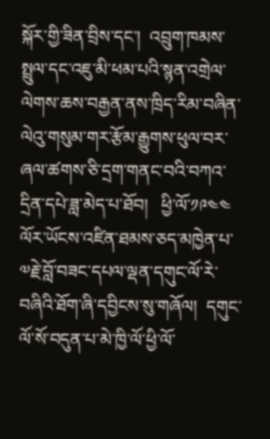སྐོར་གྱི་ཟིན་བྲིས་དང་།  འབྲུག་ཁམས་སྤྲུལ་དང་འཇུ་མི་ཕམ་པའི་སྙན་འགྲེལ་ལེགས་ཆས་བརྒྱན་ནས་ཁྲིད་རིམ་བཞིན་ལེའུ་གསུམ་གར་རྩོམ་རྒྱུགས་ཕུལ་བར་ཞལ་ཚགས་ཅི་དྲག་གནང་བའི་བཀའ་དྲིན་དཔེ་ཟླ་མེད་པ་ཐོབ།   ཕྱི་ལོ་༡༩༤༤ ལོར་ཡོངས་འཛིན་ཐམས་ཅད་མཁྱེན་པ་༧རྗེ་བློ་བཟང་དཔལ་ལྡན་དགུང་ལོ་རེ་བཞིའི་ཐོག་ཞི་དབྱིངས་སུ་གཞོལ།  དགུང་ལོ་སོ་བདུན་པ་མེ་ཁྱི་ལོ་ཕྱི་ལོ་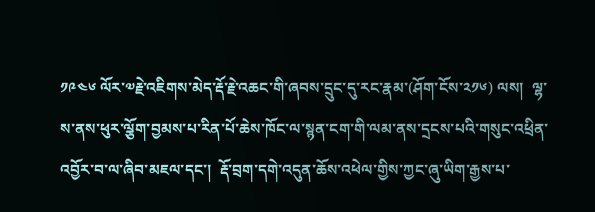༡༩༤༦ ལོར་༧རྗེ་འཇིགས་མེད་རྡོ་རྗེ་འཆང་གི་ཞབས་དྲུང་དུ་རང་རྣམ་(ཤོག་ངོས་༢༡༦) ལས།  ལྷ་ས་ནས་ཕུར་ལྕོག་བྱམས་པ་རིན་པོ་ཆེས་ཁོང་ལ་སྙན་ངག་གི་ལམ་ནས་དྲངས་པའི་གསུང་འཕྲིན་འབྱོར་བ་ལ་ཞིབ་མཇལ་དང་།  རྡོ་བྲག་དགེ་འདུན་ཆོས་འཕེལ་གྱིས་ཀྱང་ཞུ་ཡིག་རྒྱས་པ་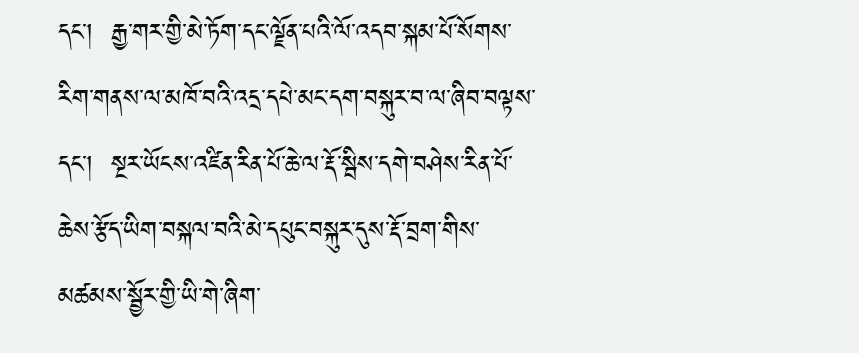དང་།  རྒྱ་གར་གྱི་མེ་ཏོག་དང་ལྗོན་པའི་ལོ་འདབ་སྐམ་པོ་སོགས་རིག་གནས་ལ་མཁོ་བའི་འདྲ་དཔེ་མང་དག་བསྐུར་བ་ལ་ཞིབ་བལྟས་དང་།  སྔར་ཡོངས་འཛིན་རིན་པོ་ཆེ་ལ་རྡོ་སྦིས་དགེ་བཤེས་རིན་པོ་ཆེས་རྩོད་ཡིག་བསྐལ་བའི་མེ་དཔུང་བསྐུར་དུས་རྡོ་བྲག་གིས་མཚམས་སྦྱོར་གྱི་ཡི་གེ་ཞིག་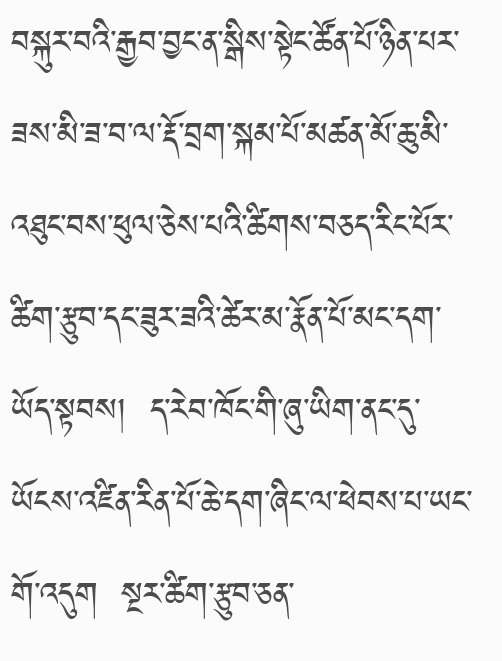བསྐུར་བའི་རྒྱབ་བྱང་ན་སྒིས་སྟེང་ཚོན་པོ་ཉིན་པར་ཟས་མི་ཟ་བ་ལ་རྡོ་བྲག་སྐམ་པོ་མཚན་མོ་ཆུ་མི་འཐུང་བས་ཕུལ་ཅེས་པའི་ཚིགས་བཅད་རིང་པོར་ཚིག་རྩུབ་དང་ཟུར་ཟའི་ཚེར་མ་རྣོན་པོ་མང་དག་ཡོད་སྟབས།  ད་རེབ་ཁོང་གི་ཞུ་ཡིག་ནང་དུ་ཡོངས་འཛིན་རིན་པོ་ཆེ་དག་ཞིང་ལ་ཕེབས་པ་ཡང་གོ་འདུག  སྔར་ཚིག་རྩུབ་ཅན་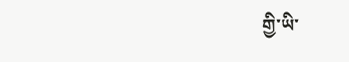གྱི་ཡི་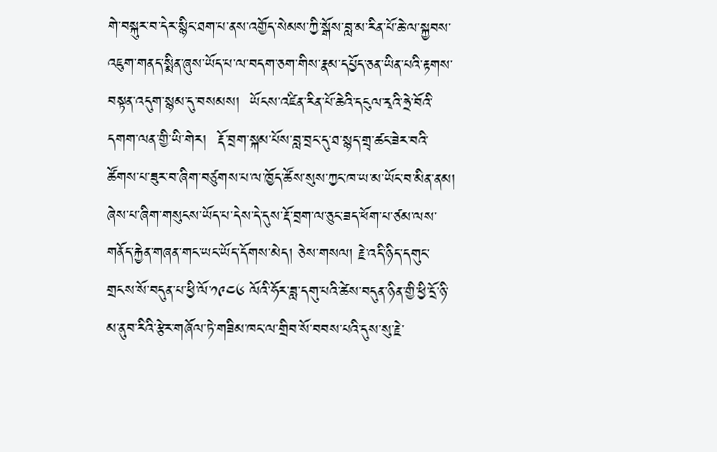གེ་བསྐུར་བ་དེར་སྙིང་ཐག་པ་ནས་འགྱོད་སེམས་ཀྱི་སྒོས་བླ་མ་རིན་པོ་ཆེ་ལ་སྐྱབས་འཇུག་གནད་སྨིན་ཞུས་ཡོད་པ་ལ་བདག་ཅག་གིས་རྣམ་དཔྱོད་ཅན་ཡིན་པའི་རྟགས་བསྟན་འདུག་སྙམ་དུ་བསམས།  ཡོངས་འཛིན་རིན་པོ་ཆེའི་དངུལ་རྭའི་ཧྲེ་བོའི་དགག་ལན་གྱི་ཡི་གེར།  རྡོ་བྲག་སྐམ་པོས་བླ་བྲང་དུ་ཐ་སྙད་གྲྭ་ཚང་ཟེར་བའི་ཚོགས་པ་ཟུར་བ་ཞིག་བཙུགས་པ་ལ་ཁྱོད་ཚོས་སུས་ཀྱང་ཁ་ཡ་མ་ཡོང་བ་མིན་ནམ།  ཞེས་པ་ཞིག་གསུངས་ཡོད་པ་དེས་དེ་དུས་རྡོ་བྲག་ལ་ཅུང་ཟད་ཕོག་པ་ཙམ་ལས་གནོད་རྐྱེན་གཞན་གང་ཡང་ཡོད་དོགས་མེད། ཅེས་གསལ། རྗེ་འདི་ཉིད་དགུང་གྲངས་སོ་བདུན་པ་ཕྱི་ལོ་༡༩༤༦ ལོའི་ཧོར་ཟླ་དགུ་པའི་ཚེས་བདུན་ཉིན་གྱི་ཕྱི་དྲོ་ཉི་མ་ནུབ་རིའི་རྩེར་གཞོལ་ཏེ་གཟིམ་ཁང་ལ་གྲིབ་སོ་བབས་པའི་དུས་སུ་རྗེ་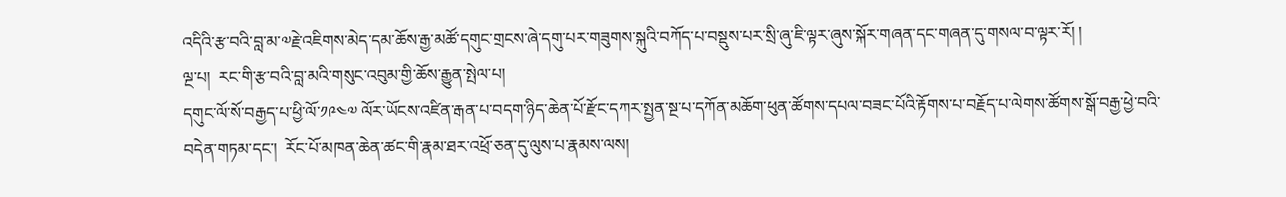འདིའི་རྩ་བའི་བླ་མ་༧རྗེ་འཇིགས་མེད་དམ་ཆོས་རྒྱ་མཚོ་དགུང་གྲངས་ཞེ་དགུ་པར་གཟུགས་སྐུའི་བཀོད་པ་བསྡུས་པར་སྲི་ཞུ་ཇི་ལྟར་ཞུས་སྐོར་གཞན་དང་གཞན་དུ་གསལ་བ་ལྟར་རོ། །
ལྔ་པ།  རང་གི་རྩ་བའི་བླ་མའི་གསུང་འབུམ་གྱི་ཆོས་རྒྱུན་སྤེལ་པ།
དགུང་ལོ་སོ་བརྒྱད་པ་ཕྱི་ལོ་༡༩༤༧ ལོར་ཡོངས་འཛིན་རྒན་པ་བདག་ཉིད་ཆེན་པོ་རྫོང་དཀར་སྤྱན་སྔ་པ་དཀོན་མཆོག་ཕུན་ཚོགས་དཔལ་བཟང་པོའི་རྟོགས་པ་བརྗོད་པ་ལེགས་ཚོགས་སྒོ་བརྒྱ་ཕྱེ་བའི་བདེན་གཏམ་དང་།  རོང་པོ་མཁན་ཆེན་ཚང་གི་རྣམ་ཐར་འཕྲོ་ཅན་དུ་ལུས་པ་རྣམས་ལས།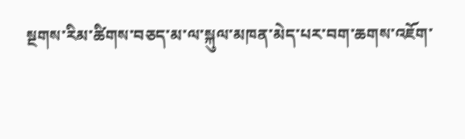སྔགས་རིམ་ཚིགས་བཅད་མ་ལ་སྐུལ་མཁན་མེད་པར་བག་ཆགས་འཇོག་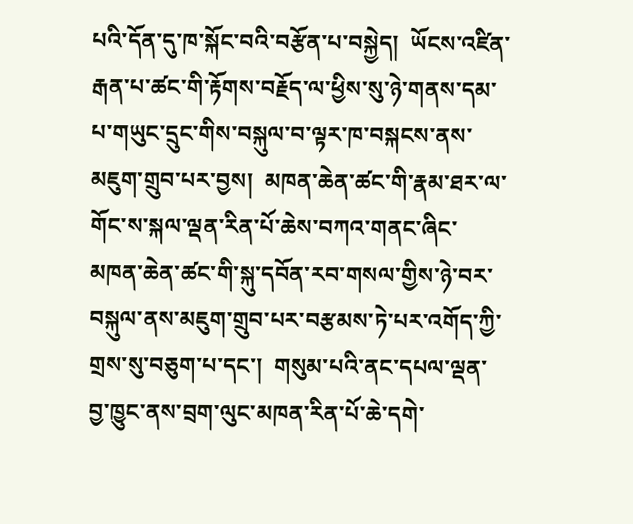པའི་དོན་དུ་ཁ་སྐོང་བའི་བརྩོན་པ་བསྐྱེད།  ཡོངས་འཛིན་རྒན་པ་ཚང་གི་རྟོགས་བརྗོད་ལ་ཕྱིས་སུ་ཉེ་གནས་དམ་པ་གཡུང་དྲུང་གིས་བསྐུལ་བ་ལྟར་ཁ་བསྐངས་ནས་མཇུག་གྲུབ་པར་བྱས།  མཁན་ཆེན་ཚང་གི་རྣམ་ཐར་ལ་གོང་ས་སྐལ་ལྡན་རིན་པོ་ཆེས་བཀའ་གནང་ཞིང་མཁན་ཆེན་ཚང་གི་སྐུ་དབོན་རབ་གསལ་གྱིས་ཉེ་བར་བསྐུལ་ནས་མཇུག་གྲུབ་པར་བརྩམས་ཏེ་པར་འགོད་ཀྱི་གྲས་སུ་བཅུག་པ་དང་།  གསུམ་པའི་ནང་དཔལ་ལྡན་བྱ་ཁྱུང་ནས་བྲག་ལུང་མཁན་རིན་པོ་ཆེ་དགེ་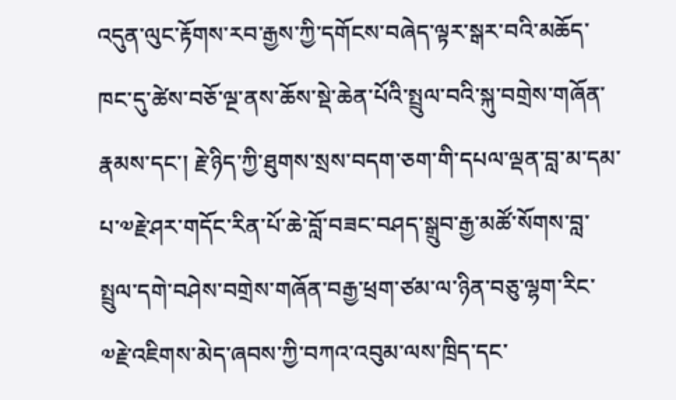འདུན་ལུང་རྟོགས་རབ་རྒྱས་ཀྱི་དགོངས་བཞེད་ལྟར་སྒར་བའི་མཆོད་ཁང་དུ་ཚེས་བཅོ་ལྔ་ནས་ཆོས་སྡེ་ཆེན་པོའི་སྤྲུལ་བའི་སྐུ་བགྲེས་གཞོན་རྣམས་དང་། རྗེ་ཉིད་ཀྱི་ཐུགས་སྲས་བདག་ཅག་གི་དཔལ་ལྡན་བླ་མ་དམ་པ་༧རྗེ་ཤར་གདོང་རིན་པོ་ཆེ་བློ་བཟང་བཤད་སྒྲུབ་རྒྱ་མཚོ་སོགས་བླ་སྤྲུལ་དགེ་བཤེས་བགྲེས་གཞོན་བརྒྱ་ཕྲག་ཙམ་ལ་ཉིན་བཅུ་ལྷག་རིང་༧རྗེ་འཇིགས་མེད་ཞབས་ཀྱི་བཀའ་འབུམ་ལས་ཁྲིད་དང་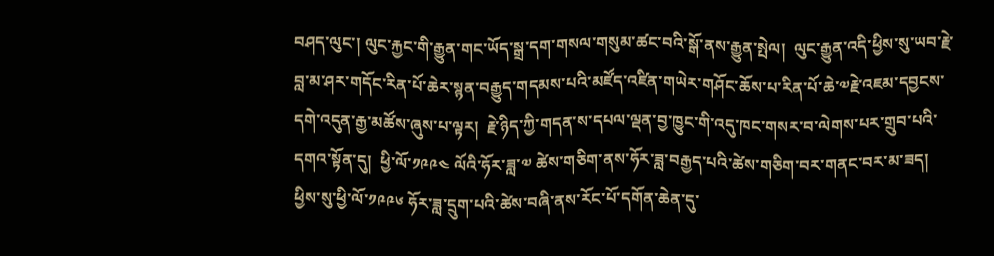བཤད་ལུང་། ལུང་རྐྱང་གི་རྒྱུན་གང་ཡོད་སྒྲ་དག་གསལ་གསུམ་ཚང་བའི་སྒོ་ནས་རྒྱུན་སྤེལ།  ལུང་རྒྱུན་འདི་ཕྱིས་སུ་ཡབ་རྗེ་བླ་མ་ཤར་གདོང་རིན་པོ་ཆེར་སྙན་བརྒྱུད་གདམས་པའི་མཛོད་འཛིན་གཡེར་གཤོང་ཆོས་པ་རིན་པོ་ཆེ་༧རྗེ་འཇམ་དབྱངས་དགེ་འདུན་རྒྱ་མཚོས་ཞུས་པ་ལྟར།  རྗེ་ཉིད་ཀྱི་གདན་ས་དཔལ་ལྡན་བྱ་ཁྱུང་གི་འདུ་ཁང་གསར་བ་ལེགས་པར་གྲུབ་པའི་དགའ་སྟོན་དུ།  ཕྱི་ལོ་༡༩༩༤ ལོའི་ཧོར་ཟླ་༧ ཚེས་གཅིག་ནས་ཧོར་ཟླ་བརྒྱད་པའི་ཚེས་གཅིག་བར་གནང་བར་མ་ཟད།  ཕྱིས་སུ་ཕྱི་ལོ་༡༩༩༦ ཧོར་ཟླ་དྲུག་པའི་ཚེས་བཞི་ནས་རོང་པོ་དགོན་ཆེན་དུ་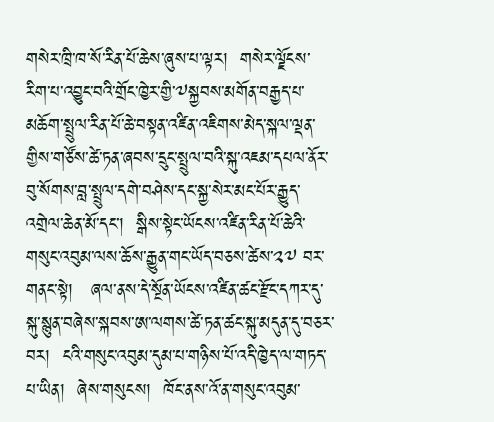གསེར་ཁྲི་ཁ་སོ་རིན་པོ་ཆེས་ཞུས་པ་ལྟར།  གསེར་ལྗོངས་རིག་པ་འབྱུང་བའི་གྲོང་ཁྱེར་གྱི་༧སྐྱབས་མགོན་བརྒྱད་པ་མཆོག་སྤྲུལ་རིན་པོ་ཆེ་བསྟན་འཛིན་འཇིགས་མེད་སྐལ་ལྡན་གྱིས་གཙོས་ཚེ་ཏན་ཞབས་དྲུང་སྤྲུལ་བའི་སྐུ་འཇམ་དཔལ་ནོར་བུ་སོགས་བླ་སྤྲུལ་དགེ་བཤེས་དང་སྐྱ་སེར་མང་པོར་རྒྱུད་འགྲེལ་ཆེན་མོ་དང་།  སྒིས་སྟེང་ཡོངས་འཛིན་རིན་པོ་ཆེའི་གསུང་འབུམ་ལས་ཆོས་རྒྱུན་གང་ཡོད་བཅས་ཚེས་༢༧ བར་གནང་སྟེ།   ཞལ་ནས་དེ་སྔོན་ཡོངས་འཛིན་ཚང་རྫོང་དཀར་དུ་སྐུ་སྙུན་བཞེས་སྐབས་ཨ་ལགས་ཚེ་ཏན་ཚང་སྐུ་མདུན་དུ་བཅར་བར།  ངའི་གསུང་འབུམ་དུམ་པ་གཉིས་པོ་འདི་ཁྱེད་ལ་གཏད་པ་ཡིན།  ཞེས་གསུངས།  ཁོང་ནས་འོ་ན་གསུང་འབུམ་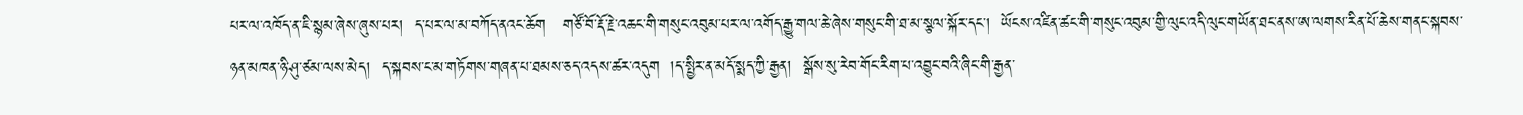པར་ལ་འཁོད་ན་ཇི་སྙམ་ཞེས་ཞུས་པར།  ད་པར་ལ་མ་བཀོད་ནའང་ཆོག   གཙོ་བོ་རྡོ་རྗེ་འཆང་གི་གསུང་འབུམ་པར་ལ་འགོད་རྒྱུ་གལ་ཆེ་ཞེས་གསུང་གི་ཐ་མ་སྩལ་སྐོར་དང་།  ཡོངས་འཛིན་ཚང་གི་གསུང་འབུམ་གྱི་ལུང་འདི་ལུང་གཡོན་ཐང་ནས་ཨ་ལགས་རིན་པོ་ཆེས་གནང་སྐབས་ཉན་མཁན་ཉི་ཤུ་ཙམ་ལས་མེད།  ད་སྐབས་ང་མ་གཏོགས་གཞན་པ་ཐམས་ཅད་འདས་ཚར་འདུག  །ད་སྤྱིར་ན་མདོ་སྨད་ཀྱི་རྒྱན།  སྒོས་སུ་རེབ་གོང་རིག་པ་འབྱུང་བའི་ཞིང་གི་རྒྱན་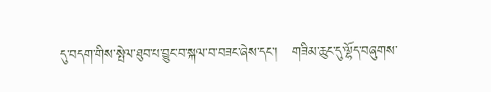དུ་བདག་གིས་སྤེལ་ཐུབ་པ་བྱུང་བ་སྐལ་བ་བཟང་ཞེས་དང་།   གཟིམ་ཆུང་དུ་ལྷོད་བཞུགས་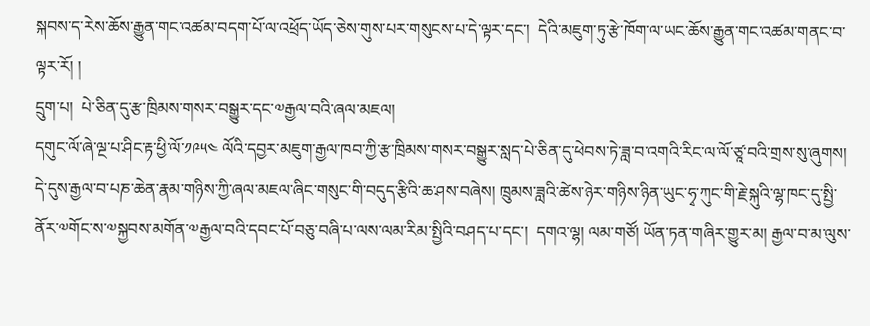སྐབས་ད་རེས་ཆོས་རྒྱུན་གང་འཚམ་བདག་པོ་ལ་འཕྲོད་ཡོད་ཅེས་གུས་པར་གསུངས་པ་དེ་ལྟར་དང་།  དེའི་མཇུག་ཏུ་རྩེ་ཁོག་ལ་ཡང་ཆོས་རྒྱུན་གང་འཚམ་གནང་བ་ལྟར་རོ། །
དྲུག་པ།  པེ་ཅིན་དུ་རྩ་ཁྲིམས་གསར་བསྒྱུར་དང་༧རྒྱལ་བའི་ཞལ་མཇལ།
དགུང་ལོ་ཞེ་ལྔ་པ་ཤིང་རྟ་ཕྱི་ལོ་༡༩༥༤ ལོའི་དབྱར་མཇུག་རྒྱལ་ཁབ་ཀྱི་རྩ་ཁྲིམས་གསར་བསྒྱུར་སླད་པེ་ཅིན་དུ་ཕེབས་ཏེ་ཟླ་བ་འགའི་རིང་ལ་ལོ་ཙཱ་བའི་གྲས་སུ་ཞུགས། དེ་དུས་རྒྱལ་བ་པཎ་ཆེན་རྣམ་གཉིས་ཀྱི་ཞལ་མཇལ་ཞིང་གསུང་གི་བདུད་རྩིའི་ཆ་ཤས་བཞེས། ཁྲུམས་ཟླའི་ཚེས་ཉེར་གཉིས་ཉིན་ཡུང་ཧྭ་ཀུང་གི་རྗེ་སྐུའི་ལྷ་ཁང་དུ་སྤྱི་ནོར་༧གོང་ས་༧སྐྱབས་མགོན་༧རྒྱལ་བའི་དབང་པོ་བཅུ་བཞི་པ་ལས་ལམ་རིམ་སྤྱིའི་བཤད་པ་དང་།  དགའ་ལྷ། ལམ་གཙོ། ཡོན་ཏན་གཞིར་གྱུར་མ། རྒྱལ་བ་མ་ལུས་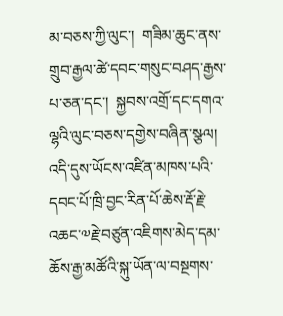མ་བཅས་ཀྱི་ལུང་།  གཟིམ་ཆུང་ནས་གྲུབ་རྒྱལ་ཚེ་དབང་གསུང་བཤད་རྒྱས་པ་ཅན་དང་།  སྐྱབས་འགྲོ་དང་དགའ་ལྷའི་ལུང་བཅས་དགྱེས་བཞིན་སྩལ།  འདི་དུས་ཡོངས་འཛིན་མཁས་པའི་དབང་པོ་ཁྲི་བྱང་རིན་པོ་ཆེས་རྡོ་རྗེ་འཆང་༧རྗེ་བཙུན་འཇིགས་མེད་དམ་ཆོས་རྒྱ་མཚོའི་སྐུ་ཡོན་ལ་བསྔགས་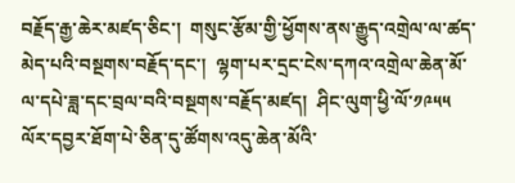བརྗོད་རྒྱ་ཆེར་མཛད་ཅིང་།  གསུང་རྩོམ་གྱི་ཕྱོགས་ནས་རྒྱུད་འགྲེལ་ལ་ཚད་མེད་པའི་བསྔགས་བརྗོད་དང་།  ལྷག་པར་དྲང་ངེས་དཀའ་འགྲེལ་ཆེན་མོ་ལ་དཔེ་ཟླ་དང་བྲལ་བའི་བསྔགས་བརྗོད་མཛད།  ཤིང་ལུག་ཕྱི་ལོ་༡༩༥༥ ལོར་དབྱར་ཐོག་པེ་ཅིན་དུ་ཚོགས་འདུ་ཆེན་མོའི་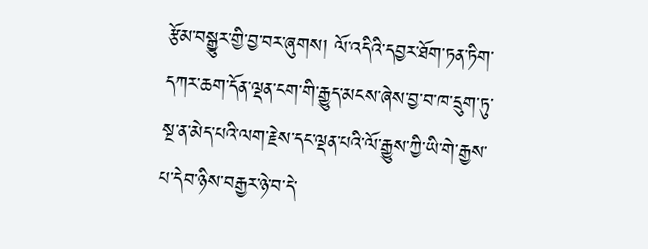རྩོམ་བསྒྱུར་གྱི་བྱ་བར་ཞུགས། ལོ་འདིའི་དབྱར་ཐོག་ཏན་ཏིག་དཀར་ཆག་དོན་ལྡན་ངག་གི་རྒྱུད་མངས་ཞེས་བྱ་བ་ཁ་དྲུག་ཏུ་སྔ་ན་མེད་པའི་ལག་རྗེས་དང་ལྡན་པའི་ལོ་རྒྱུས་ཀྱི་ཡི་གེ་རྒྱས་པ་དེབ་ཉིས་བརྒྱར་ཉེ་བ་དེ་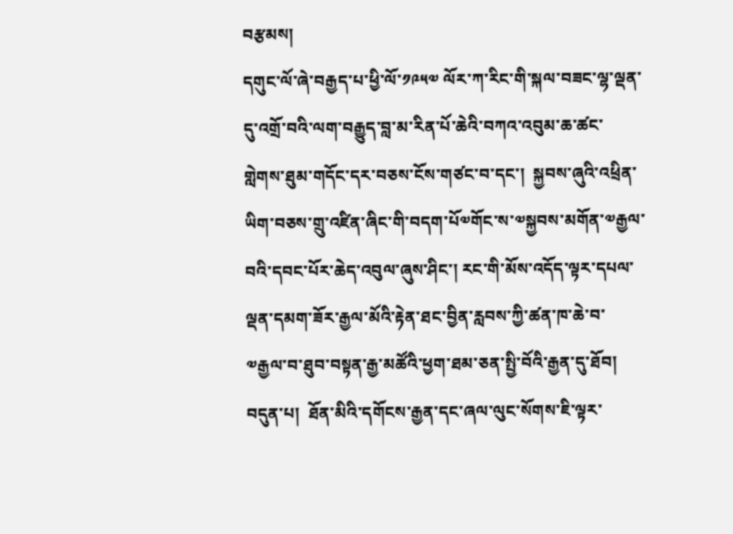བརྩམས།
དགུང་ལོ་ཞེ་བརྒྱད་པ་ཕྱི་ལོ་༡༩༥༧ ལོར་ཀ་རིང་གི་སྐལ་བཟང་ལྷ་ལྡན་དུ་འགྲོ་བའི་ལག་བརྒྱུད་བླ་མ་རིན་པོ་ཆེའི་བཀའ་འབུམ་ཆ་ཚང་གླེགས་ཐུམ་གདོང་དར་བཅས་ངོས་གཙང་བ་དང་།  སྐྱབས་ཞུའི་འཕྲིན་ཡིག་བཅས་གྲུ་འཛིན་ཞིང་གི་བདག་པོ༧གོང་ས་༧སྐྱབས་མགོན་༧རྒྱལ་བའི་དབང་པོར་ཆེད་འབུལ་ཞུས་ཤིང་། རང་གི་མོས་འདོད་ལྟར་དཔལ་ལྡན་དམག་ཟོར་རྒྱལ་མོའི་རྟེན་ཐང་བྱིན་རླབས་ཀྱི་ཚན་ཁ་ཆེ་བ་༧རྒྱལ་བ་ཐུབ་བསྟན་རྒྱ་མཚོའི་ཕྱག་ཐམ་ཅན་སྤྱི་བོའི་རྒྱན་དུ་ཐོབ།
བདུན་པ།  ཐོན་མིའི་དགོངས་རྒྱན་དང་ཞལ་ལུང་སོགས་ཇི་ལྟར་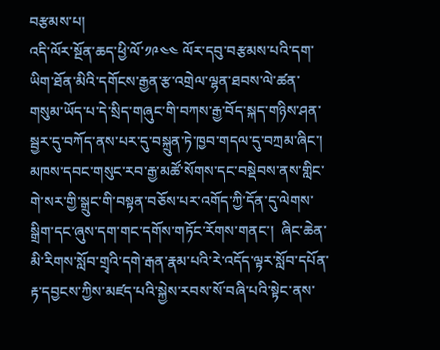བརྩམས་པ།
འདི་ལོར་སྔོན་ཆད་ཕྱི་ལོ་༡༩༤༤ ལོར་དབུ་བརྩམས་པའི་དག་ཡིག་ཐོན་མིའི་དགོངས་རྒྱན་རྩ་འགྲེལ་ལྷན་ཐབས་ལེ་ཚན་གསུམ་ཡོད་པ་དེ་སྲིད་གཞུང་གི་བཀས་རྒྱ་བོད་སྐད་གཉིས་ཤན་སྦྱར་དུ་བཀོད་ནས་པར་དུ་བསྐྲུན་ཏེ་ཁྱབ་གདལ་དུ་བཀྲམ་ཞིང་།  མཁས་དབང་གསུང་རབ་རྒྱ་མཚོ་སོགས་དང་བསྡེབས་ནས་གླིང་གེ་སར་གྱི་སྒྲུང་གི་བསྟན་བཅོས་པར་འགོད་ཀྱི་དོན་དུ་ལེགས་སྒྲིག་དང་ཞུས་དག་གང་དགོས་གཏོང་རོགས་གནང་།  ཞིང་ཆེན་མི་རིགས་སློབ་གྲྭའི་དགེ་རྒན་རྣམ་པའི་རེ་འདོད་ལྟར་སློབ་དཔོན་རྟ་དབྱངས་ཀྱིས་མཛད་པའི་སྐྱེས་རབས་སོ་བཞི་པའི་སྟེང་ནས་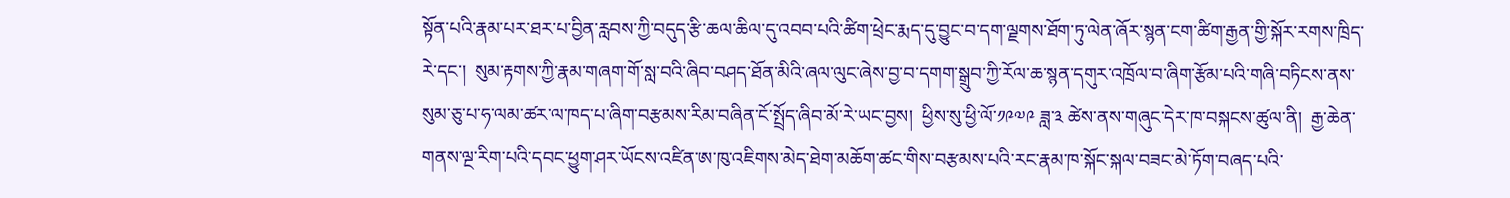སྟོན་པའི་རྣམ་པར་ཐར་པ་བྱིན་རླབས་ཀྱི་བདུད་རྩི་ཆལ་ཆིལ་དུ་འབབ་པའི་ཚིག་ཕྲེང་རྨད་དུ་བྱུང་བ་དག་ལྗགས་ཐོག་ཏུ་ལེན་ཞོར་སྙན་ངག་ཚིག་རྒྱན་གྱི་སྐོར་རགས་ཁྲིད་རེ་དང་།  སུམ་རྟགས་ཀྱི་རྣམ་གཞག་གོ་སླ་བའི་ཞིབ་བཤད་ཐོན་མིའི་ཞལ་ལུང་ཞེས་བྱ་བ་དགག་སྒྲུབ་ཀྱི་རོལ་ཆ་སྙན་དགུར་འཁྲོལ་བ་ཞིག་རྩོམ་པའི་གཞི་བཏིངས་ནས་སུམ་ཅུ་པ་ཧ་ལམ་ཚར་ལ་ཁད་པ་ཞིག་བརྩམས་རིམ་བཞིན་ངོ་སྤྲོད་ཞིབ་མོ་རེ་ཡང་བྱས།  ཕྱིས་སུ་ཕྱི་ལོ་༡༩༧༩ ཟླ་༣ ཚེས་ནས་གཞུང་དེར་ཁ་བསྐངས་ཚུལ་ནི།  རྒྱ་ཆེན་གནས་ལྔ་རིག་པའི་དབང་ཕྱུག་ཤར་ཡོངས་འཛིན་ཨ་ཁུ་འཇིགས་མེད་ཐེག་མཆོག་ཚང་གིས་བརྩམས་པའི་རང་རྣམ་ཁ་སྐོང་སྐལ་བཟང་མེ་ཏོག་བཞད་པའི་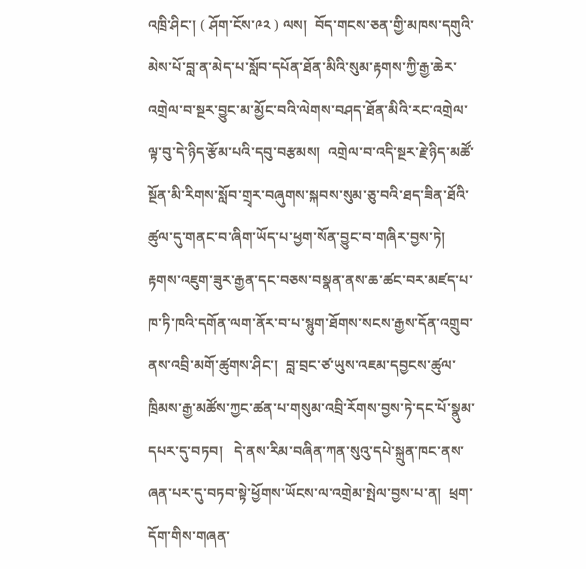འཁྲི་ཤིང་། ( ཤོག་ངོས་༩༢ ) ལས།  བོད་གངས་ཅན་གྱི་མཁས་དགུའི་མེས་པོ་བླ་ན་མེད་པ་སློབ་དཔོན་ཐོན་མིའི་སུམ་རྟགས་ཀྱི་རྒྱ་ཆེར་འགྲེལ་བ་སྔར་བྱུང་མ་མྱོང་བའི་ལེགས་བཤད་ཐོན་མིའི་རང་འགྲེལ་ལྟ་བུ་དེ་ཉིད་རྩོམ་པའི་དབུ་བརྩམས།  འགྲེལ་བ་འདི་སྔར་རྗེ་ཉིད་མཚོ་སྔོན་མི་རིགས་སློབ་གྲྭར་བཞུགས་སྐབས་སུམ་ཅུ་བའི་ཐད་ཟིན་ཐོའི་ཚུལ་དུ་གནང་བ་ཞིག་ཡོད་པ་ཕྱག་སོན་བྱུང་བ་གཞིར་བྱས་ཏེ།  རྟགས་འཇུག་ཟུར་རྒྱན་དང་བཅས་བསྣན་ནས་ཆ་ཚང་བར་མཛད་པ་ཁ་ཏི་ཁའི་དགོན་ལག་ནོར་བ་པ་སྙུག་ཐོགས་སངས་རྒྱས་དོན་འགྲུབ་ནས་འབྲི་མགོ་ཚུགས་ཤིང་།  བླ་བྲང་ཙ་ཡུས་འཇམ་དབྱངས་ཚུལ་ཁྲིམས་རྒྱ་མཚོས་ཀྱང་ཚན་པ་གསུམ་འབྲི་རོགས་བྱས་ཏེ་དང་པོ་སྣུམ་དཔར་དུ་བཏབ།   དེ་ནས་རིམ་བཞིན་ཀན་སུའུ་དཔེ་སྐྲུན་ཁང་ནས་ཞན་པར་དུ་བཏབ་སྟེ་ཕྱོགས་ཡོངས་ལ་འགྲེམ་སྤེལ་བྱས་པ་ན།  ཕྲག་དོག་གིས་གཞན་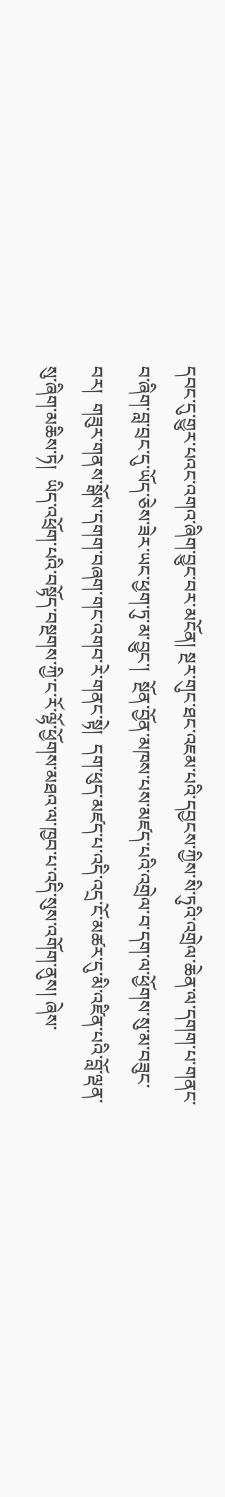དབང་དུ་གྱུར་པའང་འགའ་ཞིག་བྱུང་བར་མངོན། སྔར་གུང་ཐང་འཇམ་པའི་དབྱངས་ཀྱིས་སི་ཏུའི་འགྲེལ་ཆེན་ལ་དགག་པ་གནང་བ་ཞིག་བླ་བྲང་དུ་ཡོད་ཅེས་ཟེར་ཡང་ཕྱག་ཏུ་མ་བྱུང་།  སྔོན་བྱོན་མཁས་པས་མཛད་པའི་འགྲེལ་བ་དག་ལ་ཕྱོགས་སུ་མ་བཟུང་བར།  གཟུར་གནས་སྒོས་དགག་བཞག་གང་འགབ་རེ་གནང་སྟེ།  དག་ཕུད་མཛད་པ་འདི་འདྲ་ངོ་མཚར་དུ་མི་འཛིན་པའི་བློ་ལྡན་སུ་ཞིག་མཆིས་ཏེ།  ཡིད་འཕྲོག་པའི་བསྟོད་བསྔགས་ཀྱི་ང་རོ་ལྷོ་ཕྱོགས་མཐའ་ལ་ཁྱབ་པ་འདི་སུས་འགོག་ནུས། ཞེས་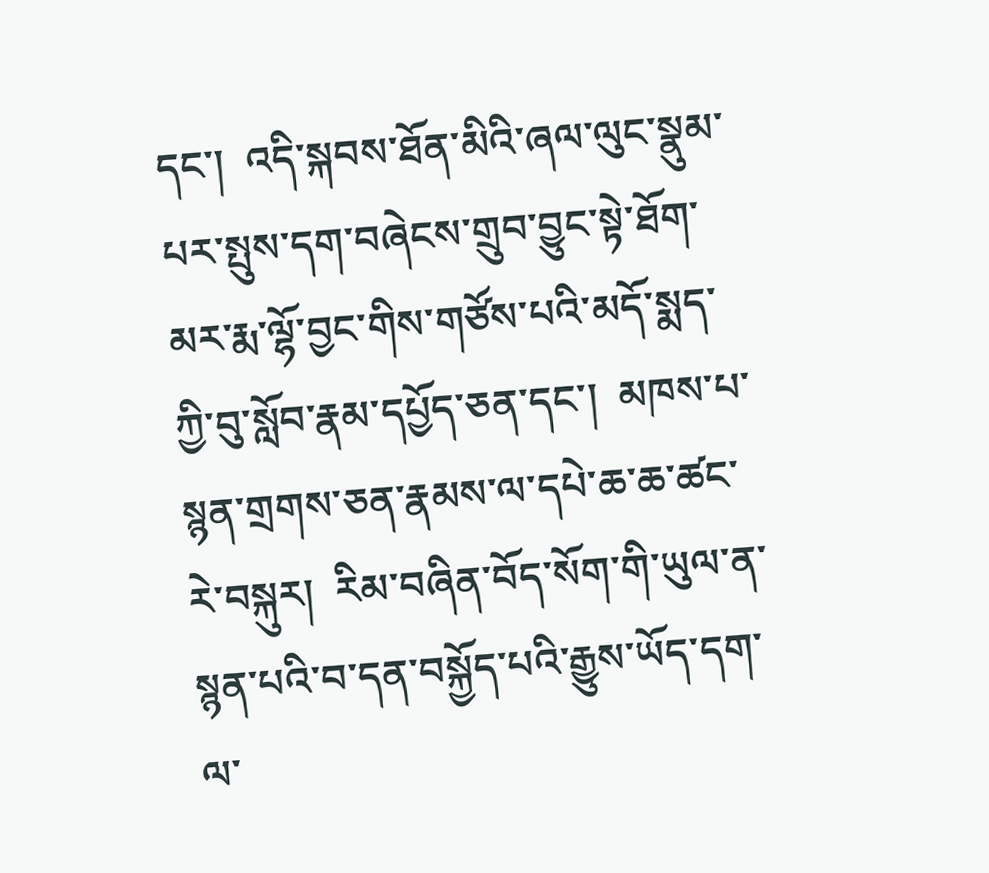དང་།  འདི་སྐབས་ཐོན་མིའི་ཞལ་ལུང་སྣུམ་པར་སྤུས་དག་བཞེངས་གྲུབ་བྱུང་སྟེ་ཐོག་མར་རྨ་ལྷོ་བྱང་གིས་གཙོས་པའི་མདོ་སྨད་ཀྱི་བུ་སློབ་རྣམ་དཔྱོད་ཅན་དང་།  མཁས་པ་སྙན་གྲགས་ཅན་རྣམས་ལ་དཔེ་ཆ་ཆ་ཚང་རེ་བསྐུར།  རིམ་བཞིན་བོད་སོག་གི་ཡུལ་ན་སྙན་པའི་བ་དན་བསྐྱོད་པའི་རྒྱུས་ཡོད་དག་ལ་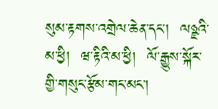སུམ་རྟགས་འགྲེལ་ཆེན་དང་།  ལཉྫའི་མ་ཕྱི།  ཝ་རྟིའི་མ་ཕྱི།  ལོ་རྒྱུས་སྐོར་གྱི་གསུང་རྩོམ་གང་མང་།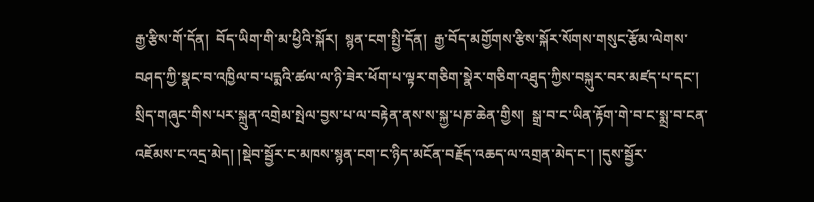རྒྱ་རྩིས་གོ་དོན།  བོད་ཡིག་གི་མ་ཕྱིའི་སྐོར།  སྙན་ངག་སྤྱི་དོན།  རྒྱ་བོད་མགྱོགས་རྩིས་སྐོར་སོགས་གསུང་རྩོམ་ལེགས་བཤད་ཀྱི་སྣང་བ་འཁྱིལ་བ་པདྨའི་ཚལ་ལ་ཉི་ཟེར་ཕོག་པ་ལྟར་གཅིག་སྣེར་གཅིག་འཐུད་ཀྱིས་བསྐུར་བར་མཛད་པ་དང་། སྲིད་གཞུང་གིས་པར་སྐྲུན་འགྲེམ་སྤེལ་བྱས་པ་ལ་བརྟེན་ནས་ས་སྐྱ་པཎ་ཆེན་གྱིས།  སྒྲ་བ་ང་ཡིན་རྟོག་གེ་བ་ང་སྨྲ་བ་ངན་འཇོམས་ང་འདྲ་མེད། །སྡེབ་སྦྱོར་ང་མཁས་སྙན་ངག་ང་ཉིད་མངོན་བརྗོད་འཆད་ལ་འགྲན་མེད་ང་། །དུས་སྦྱོར་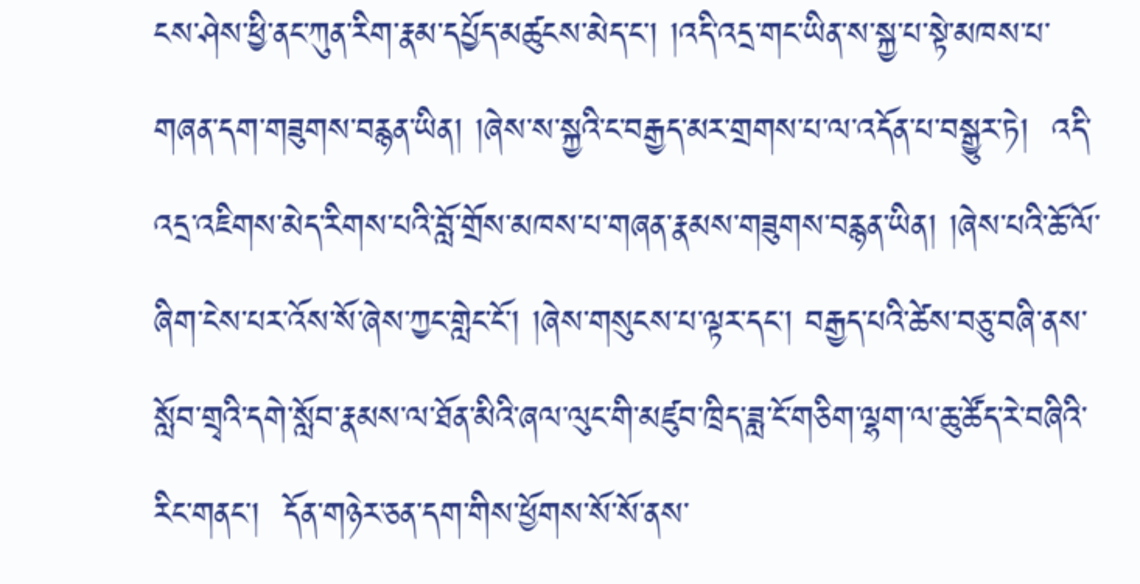ངས་ཤེས་ཕྱི་ནང་ཀུན་རིག་རྣམ་དཔྱོད་མཚུངས་མེད་ང་། །འདི་འདྲ་གང་ཡིན་ས་སྐྱ་པ་སྟེ་མཁས་པ་གཞན་དག་གཟུགས་བརྙན་ཡིན། །ཞེས་ས་སྐྱའི་ང་བརྒྱད་མར་གྲགས་པ་ལ་འདོན་པ་བསྒྱུར་ཏེ།  འདི་འདྲ་འཇིགས་མེད་རིགས་པའི་བློ་གྲོས་མཁས་པ་གཞན་རྣམས་གཟུགས་བརྙན་ཡིན། །ཞེས་པའི་ཆོ་ལོ་ཞིག་ངེས་པར་འོས་སོ་ཞེས་ཀྱང་གླེང་ངོ་། །ཞེས་གསུངས་པ་ལྟར་དང་། བརྒྱད་པའི་ཚེས་བཅུ་བཞི་ནས་སློབ་གྲྭའི་དགེ་སློབ་རྣམས་ལ་ཐོན་མིའི་ཞལ་ལུང་གི་མཛུབ་ཁྲིད་ཟླ་ངོ་གཅིག་ལྷག་ལ་ཆུ་ཚོད་རེ་བཞིའི་རིང་གནང་།  དོན་གཉེར་ཅན་དག་གིས་ཕྱོགས་སོ་སོ་ནས་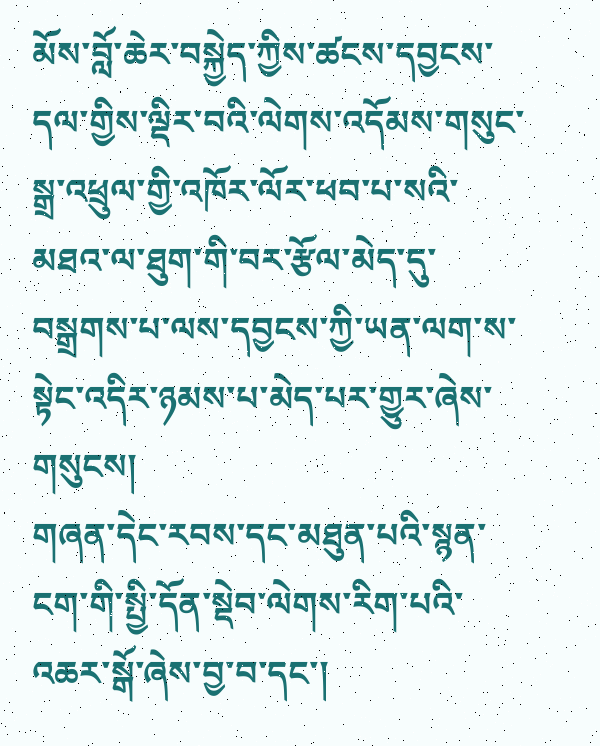མོས་བློ་ཆེར་བསྐྱེད་ཀྱིས་ཚངས་དབྱངས་དལ་གྱིས་ལྡིར་བའི་ལེགས་འདོམས་གསུང་སྒྲ་འཕྲུལ་གྱི་འཁོར་ལོར་ཕབ་པ་སའི་མཐའ་ལ་ཐུག་གི་བར་རྩོལ་མེད་དུ་བསྒྲགས་པ་ལས་དབྱངས་ཀྱི་ཡན་ལག་ས་སྟེང་འདིར་ཉམས་པ་མེད་པར་གྱུར་ཞེས་གསུངས།
གཞན་དེང་རབས་དང་མཐུན་པའི་སྙན་ངག་གི་སྤྱི་དོན་སྡེབ་ལེགས་རིག་པའི་འཆར་སྒོ་ཞེས་བྱ་བ་དང་།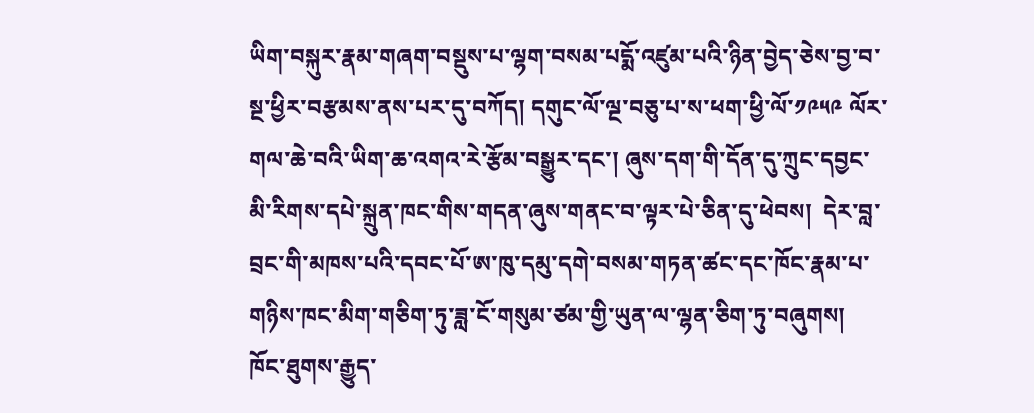ཡིག་བསྐུར་རྣམ་གཞག་བསྡུས་པ་ལྷག་བསམ་པདྨོ་འཛུམ་པའི་ཉིན་བྱེད་ཅེས་བྱ་བ་སྔ་ཕྱིར་བརྩམས་ནས་པར་དུ་བཀོད། དགུང་ལོ་ལྔ་བཅུ་པ་ས་ཕག་ཕྱི་ལོ་༡༩༥༩ ལོར་གལ་ཆེ་བའི་ཡིག་ཆ་འགའ་རེ་རྩོམ་བསྒྱུར་དང་། ཞུས་དག་གི་དོན་དུ་ཀྲུང་དབྱང་མི་རིགས་དཔེ་སྐྲུན་ཁང་གིས་གདན་ཞུས་གནང་བ་ལྟར་པེ་ཅིན་དུ་ཕེབས།  དེར་བླ་བྲང་གི་མཁས་པའི་དབང་པོ་ཨ་ཁུ་དམུ་དགེ་བསམ་གཏན་ཚང་དང་ཁོང་རྣམ་པ་གཉིས་ཁང་མིག་གཅིག་ཏུ་ཟླ་ངོ་གསུམ་ཙམ་གྱི་ཡུན་ལ་ལྷན་ཅིག་ཏུ་བཞུགས།  ཁོང་ཐུགས་རྒྱུད་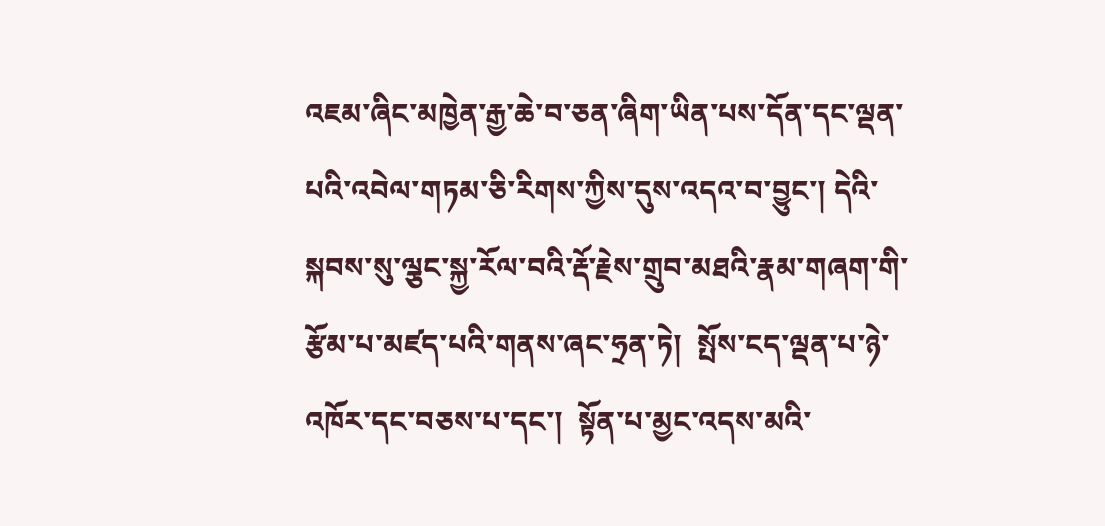འཇམ་ཞིང་མཁྱེན་རྒྱ་ཆེ་བ་ཅན་ཞིག་ཡིན་པས་དོན་དང་ལྡན་པའི་འབེལ་གཏམ་ཅི་རིགས་ཀྱིས་དུས་འདའ་བ་བྱུང་། དེའི་སྐབས་སུ་ལྕང་སྐྱ་རོལ་བའི་རྡོ་རྗེས་གྲུབ་མཐའི་རྣམ་གཞག་གི་རྩོམ་པ་མཛད་པའི་གནས་ཞང་ཧྲན་ཏེ།  སྤོས་ངད་ལྡན་པ་ཉེ་འཁོར་དང་བཅས་པ་དང་།  སྟོན་པ་མྱང་འདས་མའི་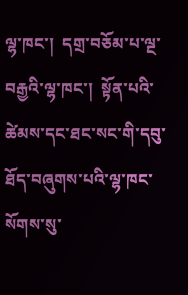ལྷ་ཁང་།  དགྲ་བཅོམ་པ་ལྔ་བརྒྱའི་ལྷ་ཁང་།  སྟོན་པའི་ཚེམས་དང་ཐང་སང་གི་དབུ་ཐོད་བཞུགས་པའི་ལྷ་ཁང་སོགས་སུ་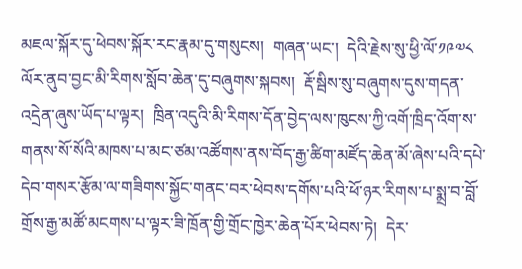མཇལ་སྐོར་དུ་ཕེབས་སྐོར་རང་རྣམ་དུ་གསུངས།  གཞན་ཡང་།  དེའི་རྗེས་སུ་ཕྱི་ལོ་༡༩༧༨ ལོར་ནུབ་བྱང་མི་རིགས་སློབ་ཆེན་དུ་བཞུགས་སྐབས།  རྡོ་སྦིས་སུ་བཞུགས་དུས་གདན་འདྲེན་ཞུས་ཡོད་པ་ལྟར།  ཁྲིན་འདུའི་མི་རིགས་དོན་བྱེད་ལས་ཁུངས་ཀྱི་འགོ་ཁྲིད་འོག་ས་གནས་སོ་སོའི་མཁས་པ་མང་ཙམ་འཚོགས་ནས་བོད་རྒྱ་ཚིག་མཛོད་ཆེན་མོ་ཞེས་པའི་དཔེ་དེབ་གསར་རྩོམ་ལ་གཟིགས་སྐྱོང་གནང་བར་ཕེབས་དགོས་པའི་ཕོ་ཉར་རིགས་པ་སྨྲ་བ་བློ་གྲོས་རྒྱ་མཚོ་མངགས་པ་ལྟར་ཟི་ཁྲོན་གྱི་གྲོང་ཁྱེར་ཆེན་པོར་ཕེབས་ཏེ།  དེར་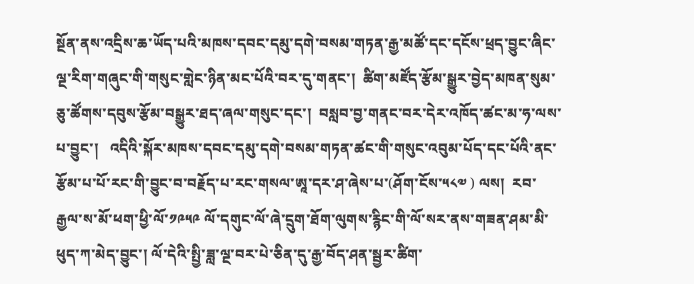སྔོན་ནས་འདྲིས་ཆ་ཡོད་པའི་མཁས་དབང་དམུ་དགེ་བསམ་གཏན་རྒྱ་མཚོ་དང་དངོས་ཕྲད་བྱུང་ཞིང་ལྔ་རིག་གཞུང་གི་གསུང་གླེང་ཉིན་མང་པོའི་བར་དུ་གནང་།  ཚིག་མཛོད་རྩོམ་སྒྱུར་བྱེད་མཁན་སུམ་ཅུ་ཚོགས་དབུས་རྩོམ་བསྒྱུར་ཐད་ཞལ་གསུང་དང་།  བསླབ་བྱ་གནང་བར་དེར་འཁོད་ཚང་མ་ཧ་ལས་པ་བྱུང་།   འདིའི་སྐོར་མཁས་དབང་དམུ་དགེ་བསམ་གཏན་ཚང་གི་གསུང་འབུམ་པོད་དང་པོའི་ནང་རྩོམ་པ་པོ་རང་གི་བྱུང་བ་བརྗོད་པ་རང་གསལ་ཨཱ་དར་ཤ་ཞེས་པ་(ཤོག་ངོས་༥༨༧ ) ལས།  རབ་རྒྱལ་ས་མོ་ཕག་ཕྱི་ལོ་༡༩༥༩ ལོ་དགུང་ལོ་ཞེ་དྲུག་ཐོག་ལུགས་རྙིང་གི་ལོ་སར་ནས་གཟན་ཤམ་མི་ཕུད་ཀ་མེད་བྱུང་། ལོ་དེའི་སྤྱི་ཟླ་ལྔ་བར་པེ་ཅིན་དུ་རྒྱ་བོད་ཤན་སྦྱར་ཚིག་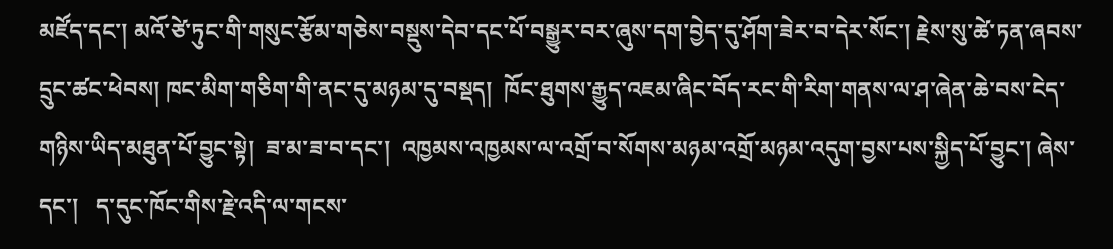མཛོད་དང་། མའོ་ཙེ་ཏུང་གི་གསུང་རྩོམ་གཅེས་བསྡུས་དེབ་དང་པོ་བསྒྱུར་བར་ཞུས་དག་བྱེད་དུ་ཤོག་ཟེར་བ་དེར་སོང་། རྗེས་སུ་ཚེ་ཏན་ཞབས་དྲུང་ཚང་ཕེབས། ཁང་མིག་གཅིག་གི་ནང་དུ་མཉམ་དུ་བསྡད།  ཁོང་ཐུགས་རྒྱུད་འཇམ་ཞིང་བོད་རང་གི་རིག་གནས་ལ་ཤ་ཞེན་ཆེ་བས་ངེད་གཉིས་ཡིད་མཐུན་པོ་བྱུང་སྟེ།  ཟ་མ་ཟ་བ་དང་།  འཁྱམས་འཁྱམས་ལ་འགྲོ་བ་སོགས་མཉམ་འགྲོ་མཉམ་འདུག་བྱས་པས་སྐྱིད་པོ་བྱུང་། ཞེས་དང་།   ད་དུང་ཁོང་གིས་རྗེ་འདི་ལ་གངས་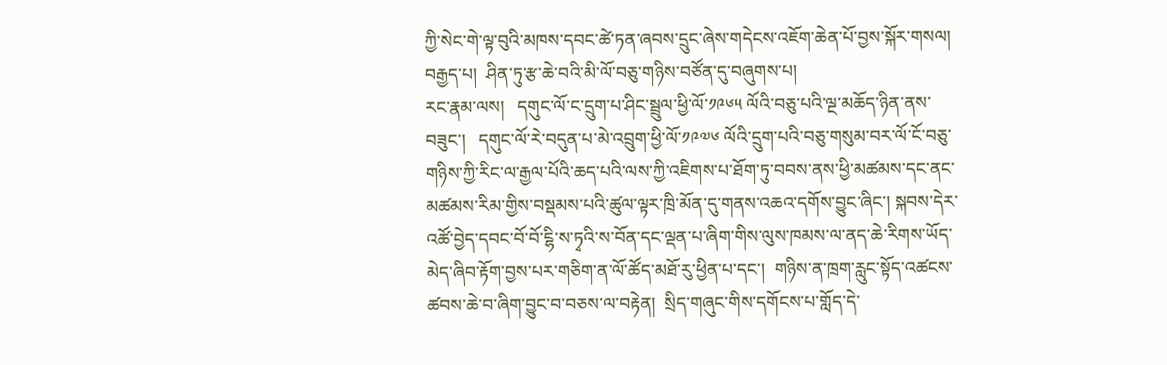ཀྱི་སེང་གེ་ལྟ་བུའི་མཁས་དབང་ཚེ་ཏན་ཞབས་དྲུང་ཞེས་གདེངས་འཇོག་ཆེན་པོ་བྱས་སྐོར་གསལ།
བརྒྱད་པ།  ཤིན་ཏུ་རྩ་ཆེ་བའི་མི་ལོ་བཅུ་གཉིས་བཙོན་དུ་བཞུགས་པ།
རང་རྣམ་ལས།   དགུང་ལོ་ང་དྲུག་པ་ཤིང་སྦྲུལ་ཕྱི་ལོ་༡༩༦༥ ལོའི་བཅུ་པའི་ལྔ་མཆོད་ཉིན་ནས་བཟུང་།   དགུང་ལོ་རེ་བདུན་པ་མེ་འབྲུག་ཕྱི་ལོ་༡༩༧༦ ལོའི་དྲུག་པའི་བཅུ་གསུམ་བར་ལོ་ངོ་བཅུ་གཉིས་ཀྱི་རིང་ལ་རྒྱལ་པོའི་ཆད་པའི་ལས་ཀྱི་འཇིགས་པ་ཐོག་ཏུ་བབས་ནས་ཕྱི་མཚམས་དང་ནང་མཚམས་རིམ་གྱིས་བསྡམས་པའི་ཚུལ་ལྟར་ཁྲི་མོན་དུ་གནས་འཆའ་དགོས་བྱུང་ཞིང་། སྐབས་དེར་འཚོ་བྱེད་དབང་བོ་བོ་ངྷི་ས་ཏྭའི་ས་བོན་དང་ལྡན་པ་ཞིག་གིས་ལུས་ཁམས་ལ་ནད་ཆེ་རིགས་ཡོད་མེད་ཞིབ་རྟོག་བྱས་པར་གཅིག་ན་ལོ་ཚོད་མཐོ་རུ་ཕྱིན་པ་དང་།  གཉིས་ན་ཁྲག་རླུང་སྟོད་འཚངས་ཚབས་ཆེ་བ་ཞིག་བྱུང་བ་བཅས་ལ་བརྟེན།  སྲིད་གཞུང་གིས་དགོངས་པ་གློད་དེ་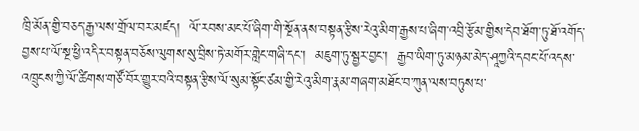ཁྲི་མོན་གྱི་བཅད་རྒྱ་ལས་གྲོལ་བར་མཛད།  ལོ་རབས་མང་པོ་ཞིག་གི་སྔོན་ནས་བསྟན་རྩིས་རེའུ་མིག་རྒྱས་པ་ཞིག་འབྲི་རྩོམ་གྱིས་དེབ་ཐོག་ཏུ་ཐོ་འགོད་བྱས་པ་ལོ་སྔ་ཕྱི་འདིར་བསྟན་བཅོས་ལུགས་སུ་བྲིས་ཏེ་མགོར་གླེང་གཞི་དང་།  མཇུག་ཏུ་སྦྱར་བྱང་།  རྒྱབ་ཡིག་ཏུ་མཉམ་མེད་ཤཱཀྱའི་དབང་པོ་འདས་འཁྲུངས་ཀྱི་ལོ་ཚིགས་གཙོ་བོར་གྱུར་བའི་བསྟན་རྩིས་ལོ་སུམ་སྟོང་ཙམ་གྱི་རེའུ་མིག་རྣམ་གཞག་མཐོང་བ་ཀུན་ལས་བཏུས་པ་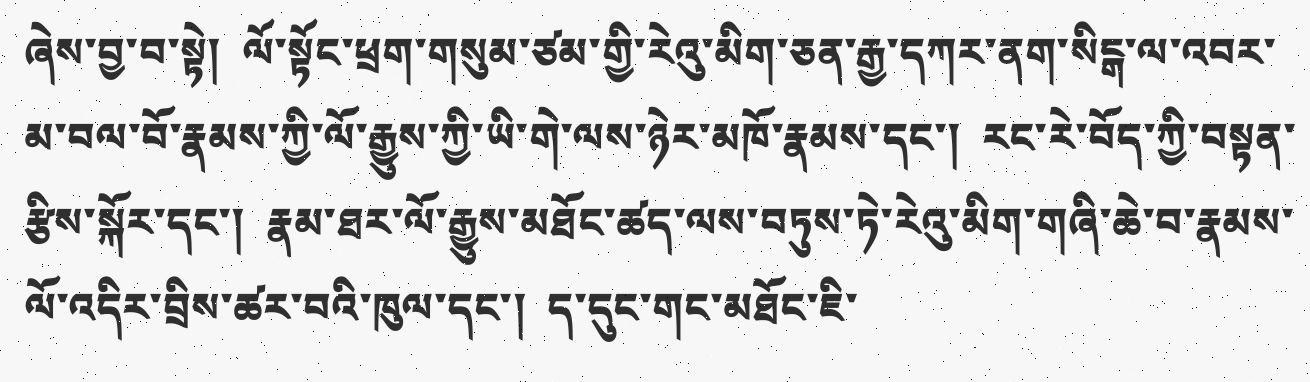ཞེས་བྱ་བ་སྟེ།  ལོ་སྟོང་ཕྲག་གསུམ་ཙམ་གྱི་རེའུ་མིག་ཅན་རྒྱ་དཀར་ནག་སིངྒ་ལ་འབར་མ་བལ་བོ་རྣམས་ཀྱི་ལོ་རྒྱུས་ཀྱི་ཡི་གེ་ལས་ཉེར་མཁོ་རྣམས་དང་།  རང་རེ་བོད་ཀྱི་བསྟན་རྩིས་སྐོར་དང་།  རྣམ་ཐར་ལོ་རྒྱུས་མཐོང་ཚད་ལས་བཏུས་ཏེ་རེའུ་མིག་གཞི་ཆེ་བ་རྣམས་ལོ་འདིར་བྲིས་ཚར་བའི་ཁུལ་དང་།  ད་དུང་གང་མཐོང་ཇི་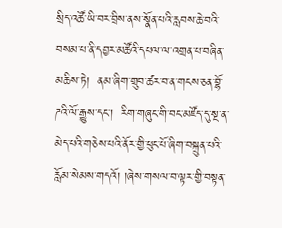སྲིད་འཚོ་ཡི་བར་བྲིས་ནས་སྣོན་པའི་རླབས་ཆེ་བའི་བསམ་པ་ནི་དབྱར་མཚོའི་དཔལ་ལ་འགྲན་པ་བཞིན་མཆིས་ཏེ།  ནམ་ཞིག་གྲུབ་ཚར་བ་ན་གངས་ཅན་བྷོ་ཌའི་ལོ་རྒྱུས་དང་།  རིག་གཞུང་གི་བང་མཛོད་དུ་སྔ་ན་མེད་པའི་གཅེས་པའི་ནོར་གྱི་ཕུང་པོ་ཞིག་བསྐྲུན་པའི་རློམ་སེམས་གདའོ། །ཞེས་གསལ་བ་ལྟར་གྱི་བསྟན་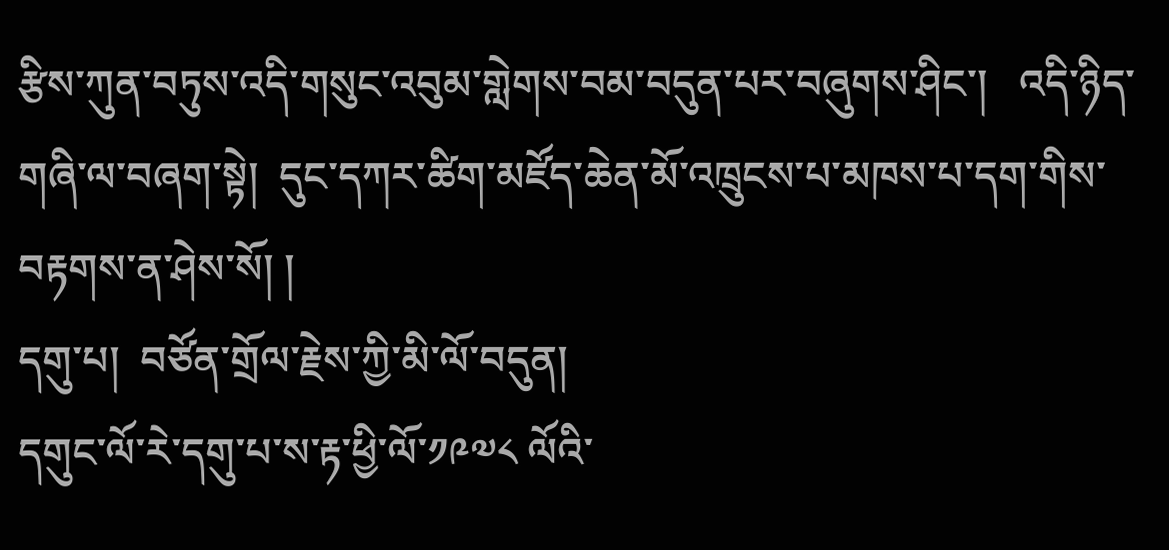རྩིས་ཀུན་བཏུས་འདི་གསུང་འབུམ་གླེགས་བམ་བདུན་པར་བཞུགས་ཤིང་།   འདི་ཉིད་གཞི་ལ་བཞག་སྟེ།  དུང་དཀར་ཚིག་མཛོད་ཆེན་མོ་འཁྲུངས་པ་མཁས་པ་དག་གིས་བརྟགས་ན་ཤེས་སོ། །
དགུ་པ།  བཙོན་གྲོལ་རྗེས་ཀྱི་མི་ལོ་བདུན།
དགུང་ལོ་རེ་དགུ་པ་ས་རྟ་ཕྱི་ལོ་༡༩༧༨ ལོའི་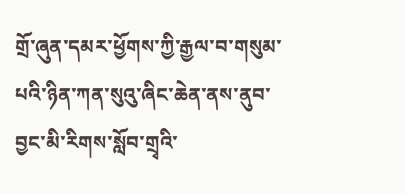གྲོ་ཞུན་དམར་ཕྱོགས་ཀྱི་རྒྱལ་བ་གསུམ་པའི་ཉིན་ཀན་སུའུ་ཞིང་ཆེན་ནས་ནུབ་བྱང་མི་རིགས་སློབ་གྲྭའི་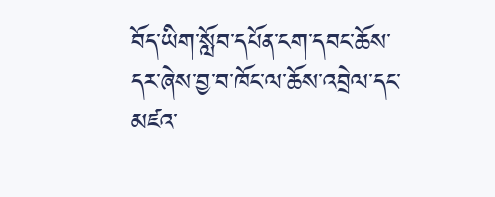བོད་ཡིག་སློབ་དཔོན་ངག་དབང་ཆོས་དར་ཞེས་བྱ་བ་ཁོང་ལ་ཆོས་འབྲེལ་དང་མཛའ་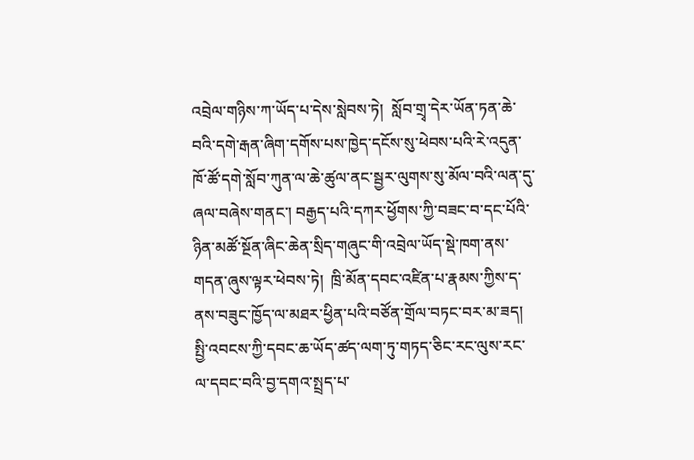འབྲེལ་གཉིས་ཀ་ཡོད་པ་དེས་སླེབས་ཏེ།  སློབ་གྲྭ་དེར་ཡོན་ཏན་ཆེ་བའི་དགེ་རྒན་ཞིག་དགོས་པས་ཁྱེད་དངོས་སུ་ཕེབས་པའི་རེ་འདུན་ཁོ་ཚོ་དགེ་སློབ་ཀུན་ལ་ཆེ་ཚུལ་ནང་སྦྱར་ལུགས་སུ་མོལ་བའི་ལན་དུ་ཞལ་བཞེས་གནང་། བརྒྱད་པའི་དཀར་ཕྱོགས་ཀྱི་བཟང་བ་དང་པོའི་ཉིན་མཚོ་སྔོན་ཞིང་ཆེན་སྲིད་གཞུང་གི་འབྲེལ་ཡོད་སྡེ་ཁག་ནས་གདན་ཞུས་ལྟར་ཕེབས་ཏེ།  ཁྲི་མོན་དབང་འཛིན་པ་རྣམས་ཀྱིས་ད་ནས་བཟུང་ཁྱོད་ལ་མཐར་ཕྱིན་པའི་བཙོན་གྲོལ་བཏང་བར་མ་ཟད།  སྤྱི་འབངས་ཀྱི་དབང་ཆ་ཡོད་ཚད་ལག་ཏུ་གཏད་ཅིང་རང་ལུས་རང་ལ་དབང་བའི་བྱ་དགའ་སྤྲད་པ་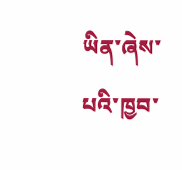ཡིན་ཞེས་པའི་ཁྱབ་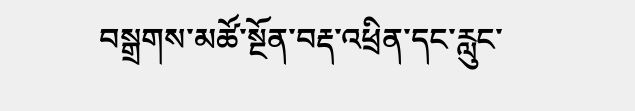བསྒྲགས་མཚོ་སྔོན་བརྡ་འཕྲིན་དང་རླུང་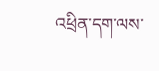འཕྲིན་དག་ལས་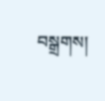བསྒྲགས།